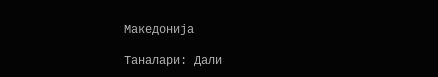Македонија

Таналари: Дали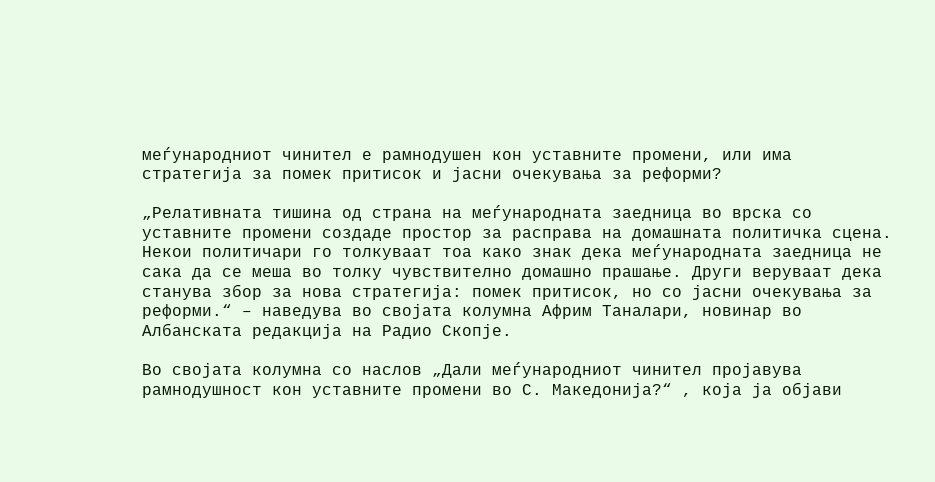меѓународниот чинител е рамнодушен кон уставните промени, или има стратегија за помек притисок и јасни очекувања за реформи?

„Релативната тишина од страна на меѓународната заедница во врска со уставните промени создаде простор за расправа на домашната политичка сцена. Некои политичари го толкуваат тоа како знак дека меѓународната заедница не сака да се меша во толку чувствително домашно прашање. Други веруваат дека станува збор за нова стратегија: помек притисок, но со јасни очекувања за реформи.“ – наведува во својата колумна Африм Таналари, новинар во Албанската редакција на Радио Скопје.

Во својата колумна со наслов „Дали меѓународниот чинител пројавува рамнодушност кон уставните промени во С. Македонија?“ , која ја објави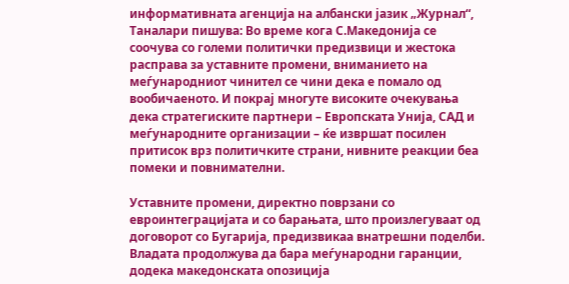информативната агенција на албански јазик „Журнал“, Таналари пишува: Во време кога С.Македонија се соочува со големи политички предизвици и жестока расправа за уставните промени, вниманието на меѓународниот чинител се чини дека е помало од вообичаеното. И покрај многуте високите очекувања дека стратегиските партнери – Европската Унија, САД и меѓународните организации – ќе извршат посилен притисок врз политичките страни, нивните реакции беа помеки и повнимателни.

Уставните промени, директно поврзани со евроинтеграцијата и со барањата, што произлегуваат од договорот со Бугарија, предизвикаа внатрешни поделби. Владата продолжува да бара меѓународни гаранции, додека македонската опозиција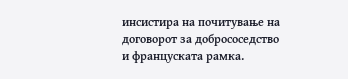инсистира на почитување на договорот за добрососедство и француската рамка.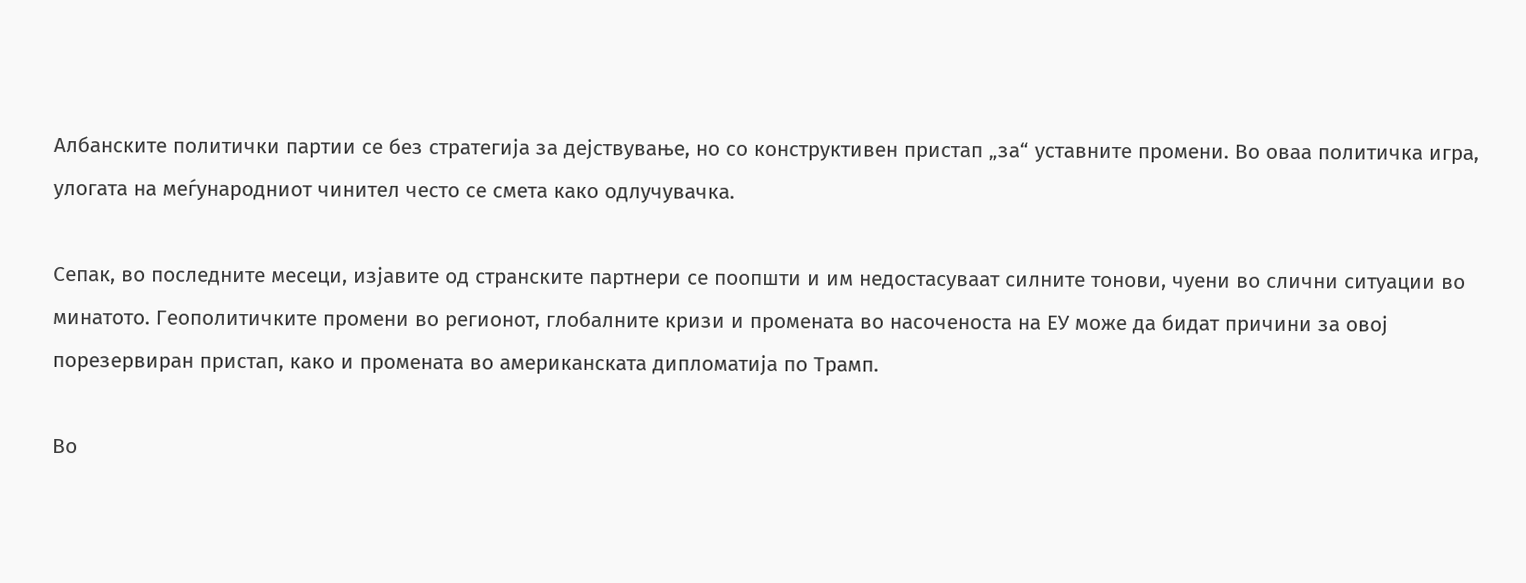Албанските политички партии се без стратегија за дејствување, но со конструктивен пристап „за“ уставните промени. Во оваа политичка игра, улогата на меѓународниот чинител често се смета како одлучувачка.

Сепак, во последните месеци, изјавите од странските партнери се поопшти и им недостасуваат силните тонови, чуени во слични ситуации во минатото. Геополитичките промени во регионот, глобалните кризи и промената во насоченоста на ЕУ може да бидат причини за овој порезервиран пристап, како и промената во американската дипломатија по Трамп.

Во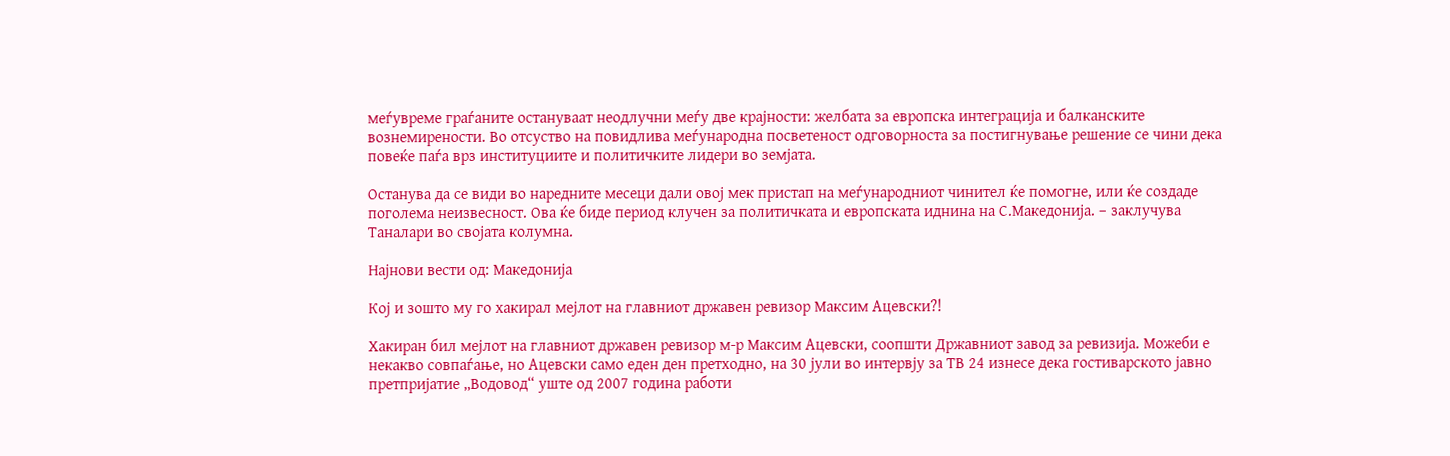меѓувреме граѓаните остануваат неодлучни меѓу две крајности: желбата за европска интеграција и балканските вознемирености. Во отсуство на повидлива меѓународна посветеност одговорноста за постигнување решение се чини дека повеќе паѓа врз институциите и политичките лидери во земјата.

Останува да се види во наредните месеци дали овој мек пристап на меѓународниот чинител ќе помогне, или ќе создаде поголема неизвесност. Ова ќе биде период клучен за политичката и европската иднина на С.Македонија. – заклучува Таналари во својата колумна.

Најнови вести од: Македонија

Кој и зошто му го хакирал мејлот на главниот државен ревизор Максим Ацевски?!

Хакиран бил мејлот на главниот државен ревизор м-р Максим Ацевски, соопшти Државниот завод за ревизија. Можеби е некакво совпаѓање, но Ацевски само еден ден претходно, на 30 јули во интервју за ТВ 24 изнесе дека гостиварското јавно претпријатие „Водовод“ уште од 2007 година работи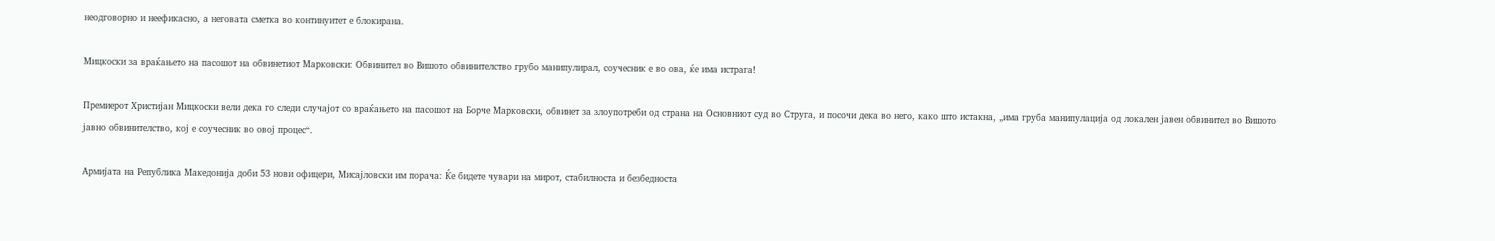неодговорно и неефикасно, а неговата сметка во континуитет е блокирана.

Мицкоски за враќањето на пасошот на обвинетиот Марковски: Обвинител во Вишото обвинителство грубо манипулирал, соучесник е во ова, ќе има истрага!

Премиерот Христијан Мицкоски вели дека го следи случајот со враќањето на пасошот на Борче Марковски, обвинет за злоупотреби од страна на Основниот суд во Струга, и посочи дека во него, како што истакна, „има груба манипулација од локален јавен обвинител во Вишото јавно обвинителство, кој е соучесник во овој процес“.

Армијата на Република Македонија доби 53 нови офицери, Мисајловски им порача: Ќе бидете чувари на мирот, стабилноста и безбедноста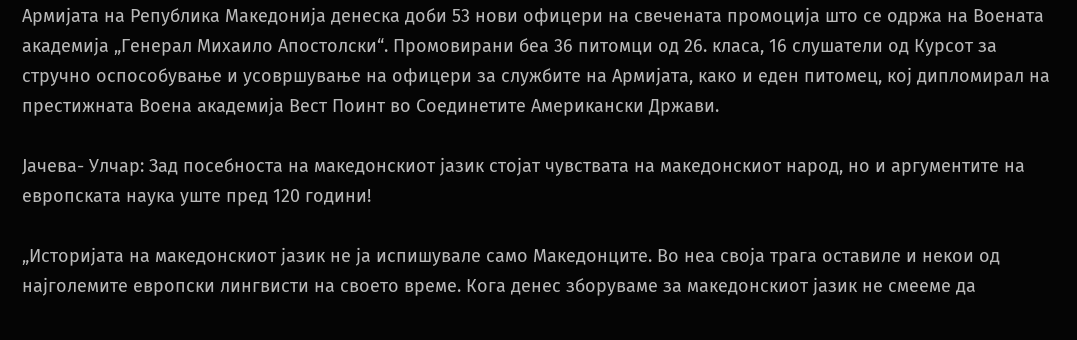Армијата на Република Македонија денеска доби 53 нови офицери на свечената промоција што се одржа на Воената академија „Генерал Михаило Апостолски“. Промовирани беа 36 питомци од 26. класа, 16 слушатели од Курсот за стручно оспособување и усовршување на офицери за службите на Армијата, како и еден питомец, кој дипломирал на престижната Воена академија Вест Поинт во Соединетите Американски Држави.

Јачева- Улчар: Зад посебноста на македонскиот јазик стојат чувствата на македонскиот народ, но и аргументите на европската наука уште пред 120 години!

„Историјата на македонскиот јазик не ја испишувале само Македонците. Во неа своја трага оставиле и некои од најголемите европски лингвисти на своето време. Кога денес зборуваме за македонскиот јазик не смееме да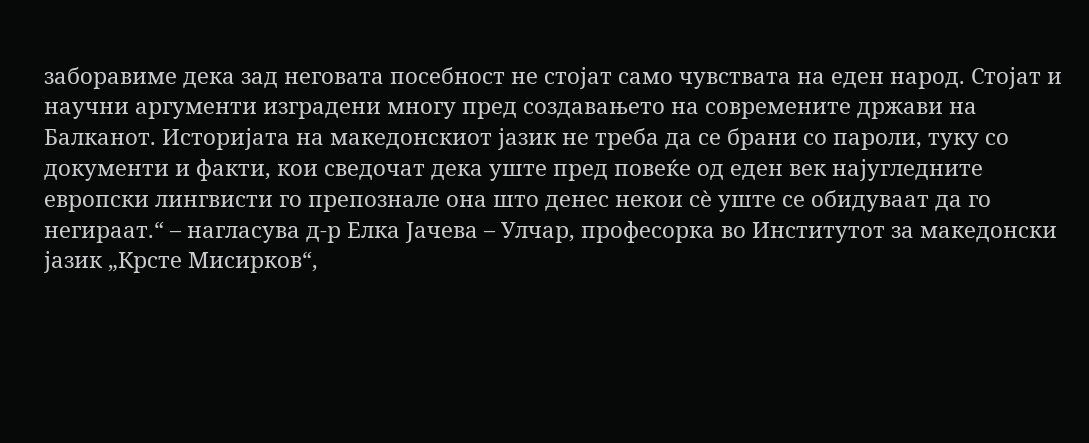заборавиме дека зад неговата посебност не стојат само чувствата на еден народ. Стојат и научни аргументи изградени многу пред создавањето на современите држави на Балканот. Историјата на македонскиот јазик не треба да се брани со пароли, туку со документи и факти, кои сведочат дека уште пред повеќе од еден век најугледните европски лингвисти го препознале она што денес некои сѐ уште се обидуваат да го негираат.“ – нагласува д-р Елка Јачева – Улчар, професорка во Институтот за македонски јазик „Крсте Мисирков“,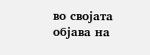во својата објава на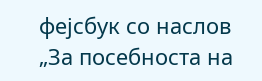фејсбук со наслов „За посебноста на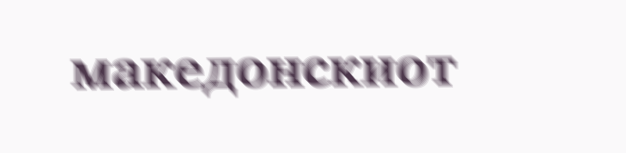македонскиот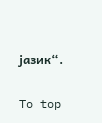јазик“.

To top